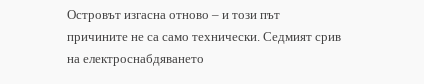Островът изгасна отново – и този път причините не са само технически. Седмият срив на електроснабдяването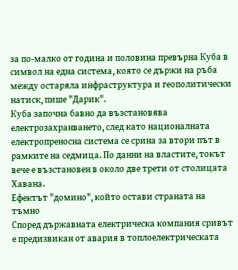за по-малко от година и половина превърна Куба в символ на една система, която се държи на ръба между остаряла инфраструктура и геополитически натиск, пише "Дарик".
Куба започна бавно да възстановява електрозахранването, след като националната електропреносна система се срина за втори път в рамките на седмица. По данни на властите, токът вече е възстановен в около две трети от столицата Хавана.
Ефектът "домино", който остави страната на тъмно
Според държавната електрическа компания сривът е предизвикан от авария в топлоелектрическата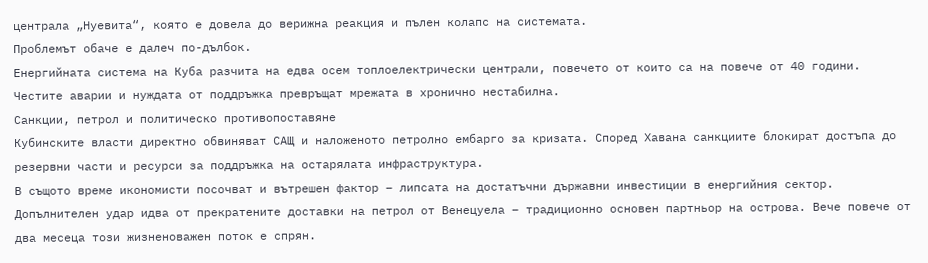централа „Нуевита“, която е довела до верижна реакция и пълен колапс на системата.
Проблемът обаче е далеч по-дълбок.
Енергийната система на Куба разчита на едва осем топлоелектрически централи, повечето от които са на повече от 40 години. Честите аварии и нуждата от поддръжка превръщат мрежата в хронично нестабилна.
Санкции, петрол и политическо противопоставяне
Кубинските власти директно обвиняват САЩ и наложеното петролно ембарго за кризата. Според Хавана санкциите блокират достъпа до резервни части и ресурси за поддръжка на остарялата инфраструктура.
В същото време икономисти посочват и вътрешен фактор – липсата на достатъчни държавни инвестиции в енергийния сектор.
Допълнителен удар идва от прекратените доставки на петрол от Венецуела – традиционно основен партньор на острова. Вече повече от два месеца този жизненоважен поток е спрян.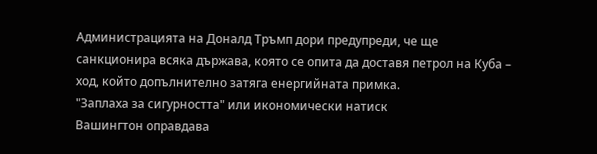Администрацията на Доналд Тръмп дори предупреди, че ще санкционира всяка държава, която се опита да доставя петрол на Куба – ход, който допълнително затяга енергийната примка.
"Заплаха за сигурността" или икономически натиск
Вашингтон оправдава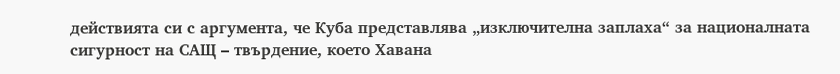действията си с аргумента, че Куба представлява „изключителна заплаха“ за националната сигурност на САЩ – твърдение, което Хавана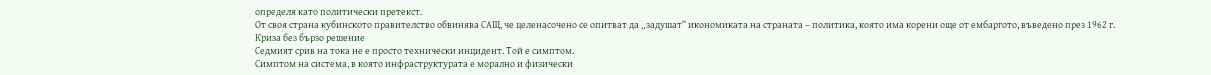определя като политически претекст.
От своя страна кубинското правителство обвинява САЩ, че целенасочено се опитват да „задушат“ икономиката на страната – политика, която има корени още от ембаргото, въведено през 1962 г.
Криза без бързо решение
Седмият срив на тока не е просто технически инцидент. Той е симптом.
Симптом на система, в която инфраструктурата е морално и физически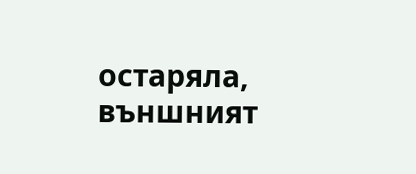остаряла, външният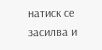натиск се засилва и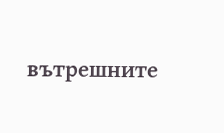вътрешните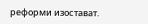реформи изостават.